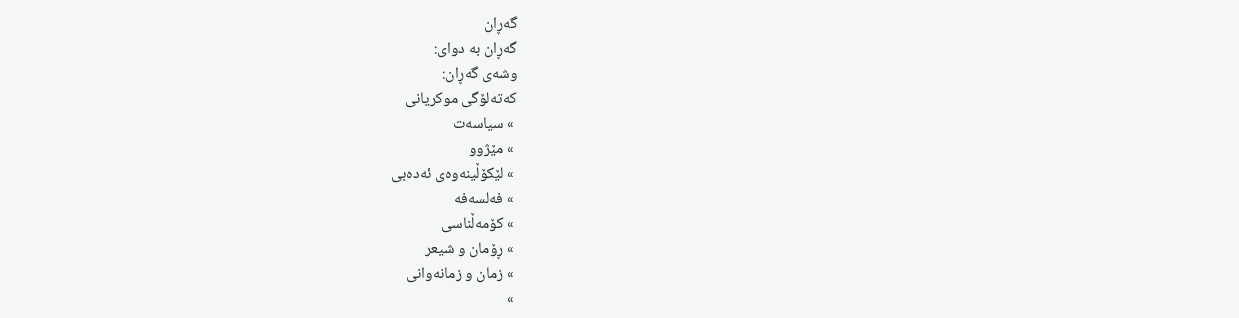گه‌ڕان
گه‌ڕان به‌ دوای:
وشه‌ی گه‌ڕان:
که‌ته‌لۆگی موکریانی
 » سیاسه‌ت
 » مێژوو
 » لێكۆڵینه‌وه‌ی ئه‌ده‌بی
 » فه‌لسه‌فه‌
 » كۆمه‌ڵناسی
 » ڕۆمان و شیعر
 » زمان و زمانه‌وانی
 »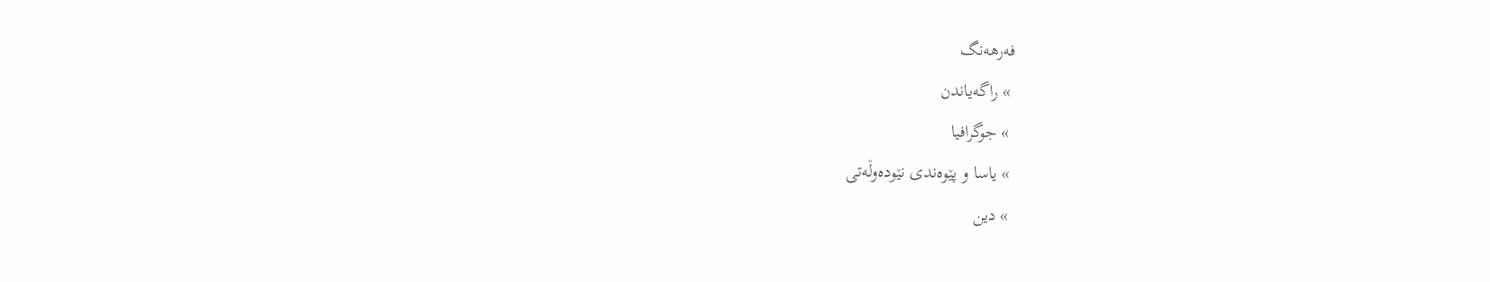فه‌رهه‌نگ
 » راگه‌یاندن
 » جوگرافیا
 » یاسا و پێوه‌ندی نێوده‌وڵه‌تی
 » دین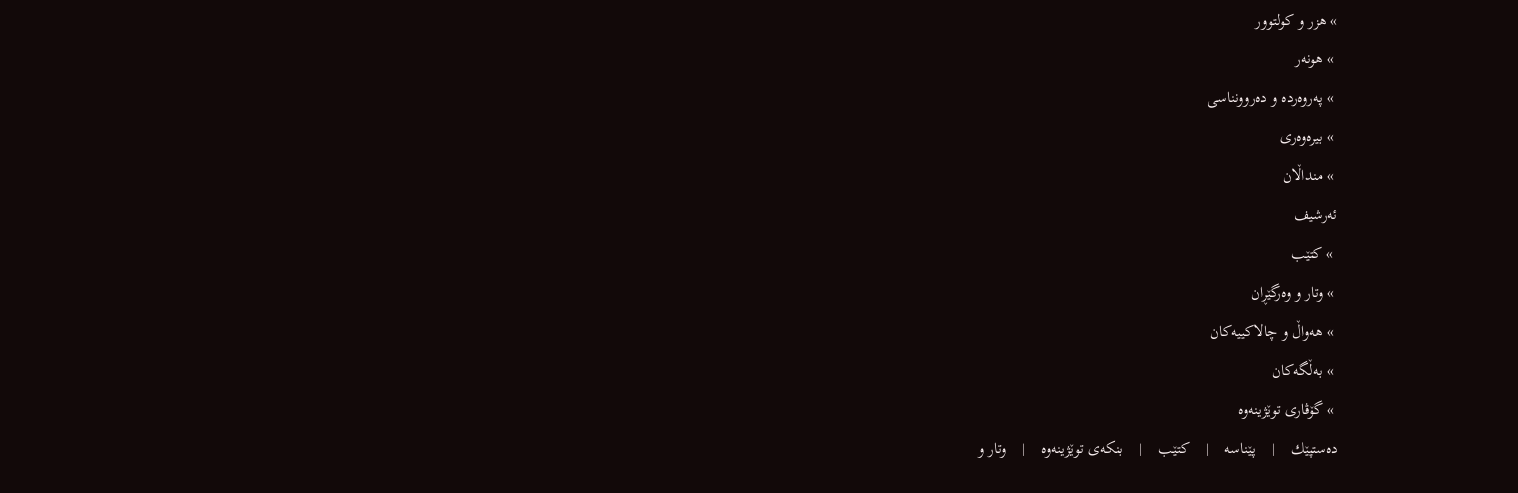» هزر و كولتوور
 » هونه‌ر
 » په‌روه‌رده‌ و ده‌روونناسی
 » بیره‌وه‌ری
 » منداڵان
ئه‌رشیف
 » کتێب
 » وتار و وه‌رگێڕان
 » هه‌واڵ و چالاکییه‌کان
 » به‌ڵگه‌کان
 » گۆڤاری توێژینه‌وه‌
ده‌ستپێك    |    پێناسه‌    |    کتێب    |    بنکه‌ی توێژینه‌وه‌    |    وتار و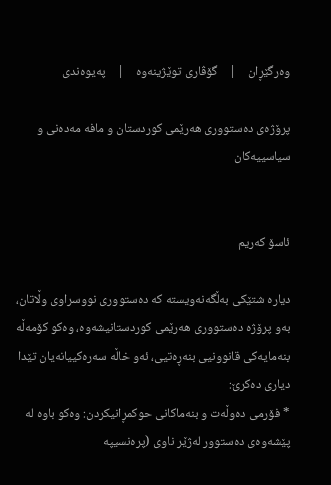وه‌رگێڕان    |    گۆڤاری توێژینه‌وه‌    |    په‌یوه‌ندی

پرۆژه‌ی‌ ده‌ستووری هه‌رێمی‌ كوردستان و مافه‌ مه‌ده‌نی‌ و سیاسییه‌كان


ئاسۆ كه‌ریم

دیاره‌ شتێكی‌ به‌ڵگه‌نه‌ویسته‌ كه‌ ده‌ستووری‌ نووسراوی‌ وڵاتان، به‌و پرۆژه‌ ده‌ستووری‌ هه‌رێمی كوردستانیشه‌وه‌، وه‌كو كۆمه‌ڵه‌ بنه‌مایه‌كی‌ قانوونیی‌ بنه‌ڕه‌تیی‌، ئه‌و خاڵه‌ سه‌ره‌كییانه‌یان تێدا دیاری‌ ده‌كرێ‌:
* فۆرمی ده‌وڵه‌ت و بنه‌ماكانی حوكمڕانیكردن: وه‌كو باوه‌ له‌ پێشه‌وه‌ی‌ ده‌ستوور له‌ژێر ناوی‌ (پره‌نسیپه‌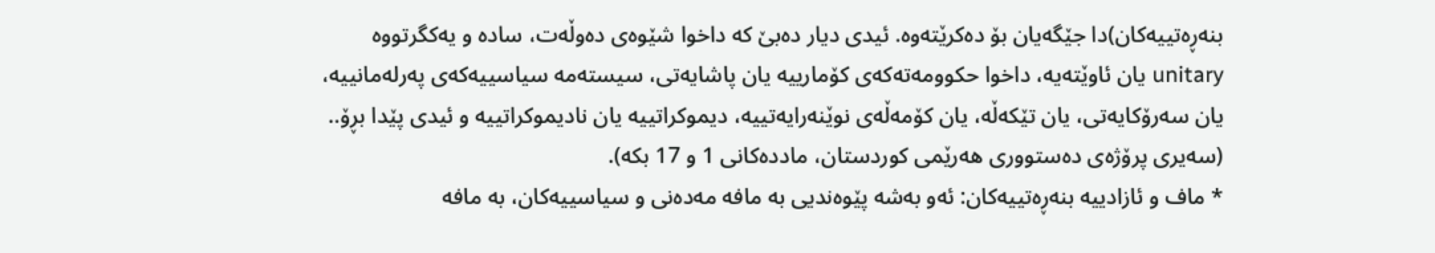بنه‌ڕه‌تییه‌كان)دا جێگه‌یان بۆ ده‌كرێته‌وه‌. ئیدی‌ دیار ده‌بێ‌ كه‌ داخوا شێوه‌ی‌ ده‌وڵه‌ت، ساده ‌و یه‌كگرتووه‌ unitary یان ئاوێته‌یه‌، داخوا حكوومه‌ته‌كه‌ی‌ كۆمارییه‌ یان پاشایه‌تی‌، سیسته‌مه‌ سیاسییه‌كه‌ی‌ په‌رله‌مانییه‌، یان سه‌رۆكایه‌تی‌، یان تێكه‌ڵه‌‌، یان كۆمه‌ڵه‌ی‌ نوێنه‌رایه‌تییه‌، دیموكراتییه‌ یان نادیموكراتییه‌ و ئیدی‌ پێدا بڕۆ.. (سه‌یری‌ پرۆژه‌ی‌ ده‌ستووری‌ هه‌رێمی كوردستان، مادده‌كانی 1 و 17 بكه‌).
* ماف و ئازادییه‌ بنه‌ڕه‌تییه‌كان: ئه‌و به‌شه‌ پێوه‌ندیی‌ به‌ مافه‌ مه‌ده‌نی و سیاسییه‌كان، به‌ مافه‌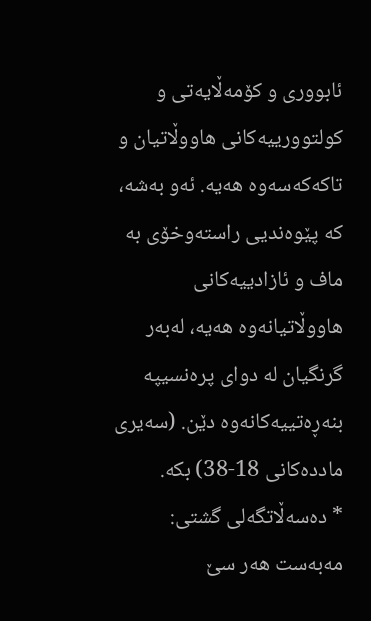ئابووری‌ و كۆمه‌ڵایه‌تی‌ و كولتوورییه‌كانی‌ هاووڵاتیان و تاكه‌كه‌سه‌وه‌ هه‌یه‌. ئه‌و به‌شه‌، كه‌ پێوه‌ندیی‌ راسته‌وخۆی‌ به‌ ماف و ئازادییه‌كانی هاووڵاتیانه‌وه‌ هه‌یه‌، له‌به‌ر گرنگیان له‌ دوای‌ پره‌نسیپه‌ بنه‌ڕه‌تییه‌كانه‌وه‌ دێن‌. (سه‌یری‌ مادده‌كانی 18-38) بكه‌.
* ده‌سه‌ڵاتگه‌لی‌ گشتی‌: مه‌به‌ست هه‌ر سێ‌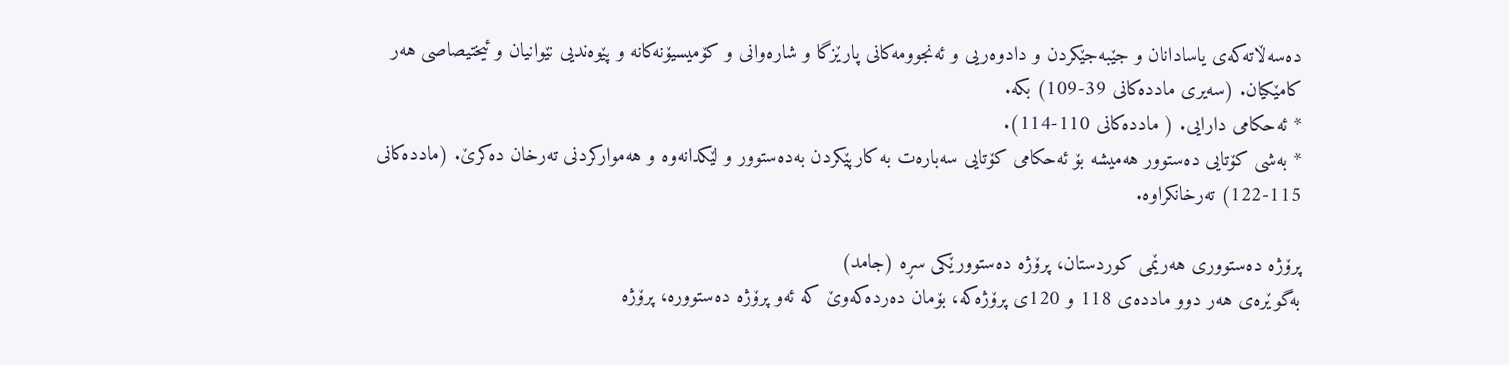ده‌سه‌ڵاته‌كه‌ی‌ یاسادانان و جێبه‌جێكردن و دادوه‌ریی‌ و ئه‌نجوومه‌كانی پارێزگا و شاره‌وانی و كۆمیسیۆنه‌كانه‌ و پێوه‌ندیی‌ نێوانیان و ئیختیصاصی‌ هه‌ر كامێكیان. (سه‌یری‌ مادده‌كانی 39-109) بكه‌.
* ئه‌حكامی دارایی‌. ( مادده‌كانی 110-114).
* به‌شی‌ كۆتایی‌ ده‌ستوور هه‌میشه‌ بۆ ئه‌حكامی كۆتایی‌ سه‌باره‌ت به‌ كارپێكردن به‌ده‌ستوور و لێكدانه‌وه ‌و هه‌مواركردنی ته‌رخان ده‌كرێ‌. (مادده‌كانی 115-122) ته‌رخانكراوه‌.

پرۆژه‌ ده‌ستووری‌ هه‌رێمی كوردستان، پرۆژه‌ ده‌ستوورێكی‌ سڕه‌ (جامد)
به‌گوێره‌ی‌ هه‌ر دوو مادده‌ی‌ 118 و 120ی‌ پرۆژه‌كه‌، بۆمان ده‌رده‌كه‌وێ‌ كه‌ ئه‌و پرۆژه‌ ده‌ستووره‌، پرۆژه‌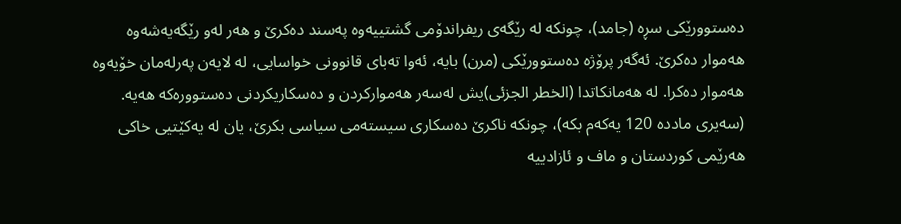ده‌ستوورێكی‌ سڕه‌ (جامد)، چونكه‌ له‌ رێگه‌ی‌ ریفراندۆ‌می گشتییه‌وه‌ په‌سند ده‌كرێ‌ و هه‌ر له‌و رێگه‌یه‌شه‌وه‌ هه‌موار ده‌كرێ‌. ئه‌گه‌ر پرۆژه‌ ده‌ستوورێكی‌ (مرن) بایه‌، ئه‌وا ته‌بای‌ قانوونی خواسایی‌، له‌ لایه‌ن په‌رله‌مان خۆیه‌وه‌ هه‌موار ده‌كرا. له‌ هه‌مانكاتدا (الخطر الجزئی)یش له‌سه‌ر هه‌مواركردن و ده‌سكاریكردنی ده‌ستووره‌كه‌ هه‌یه‌. (سه‌یری‌ مادده‌ 120 یه‌كه‌م بكه‌)، چونكه‌ ناكرێ‌ ده‌سكاری‌ سیسته‌می سیاسی‌ بكرێ‌، یان له‌ یه‌كێتیی‌ خاكی‌ هه‌رێمی كوردستان و ماف و ئازادییه‌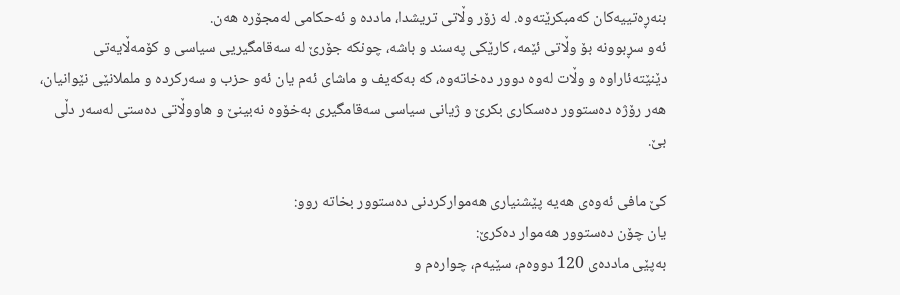بنه‌ڕه‌تییه‌كان كه‌مبكرێته‌وه‌. له‌ زۆر وڵاتی‌ تریشدا، مادده‌ و ئه‌حكامی‌ له‌مجۆره‌ هه‌ن.
ئه‌و سڕبوونه‌ بۆ وڵاتی‌ ئێمه‌، كارێكی‌ په‌سند و باشه‌، چونكه‌ جۆرێ‌ له‌ سه‌قامگیریی‌ سیاسی‌ و كۆمه‌ڵایه‌تی‌ دێنێته‌ئاراوه‌ و وڵات له‌وه‌ دوور ده‌خاته‌وه‌، كه‌ به‌كه‌یف و ماشای‌ ئه‌م یان ئه‌و حزب و سه‌ركرده‌ و ململانێی‌ نێوانیان، هه‌ر رۆژه‌ ده‌ستوور ده‌سكاری‌ بكرێ‌ و ژیانی سیاسی‌ سه‌قامگیری‌ به‌خۆوه‌ نه‌بینێ‌ و هاووڵاتی‌ ده‌ستی‌ له‌سه‌ر دڵی‌ بێ‌.

كێ‌ مافی‌ ئه‌وه‌ی‌ هه‌یه‌ پێشنیاری‌ هه‌مواركردنی ده‌ستوور بخاته‌ روو:
یان چۆن ده‌ستوور هه‌موار ده‌كرێ‌:
به‌پێی‌ مادده‌ی‌ 120 دووه‌م، سێیه‌م، چواره‌م و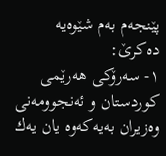پێنجه‌م به‌م شێوه‌یه‌ ده‌كرێ‌:
١- سه‌رۆكی‌ هه‌رێمی كوردستان و ئه‌نجوومه‌نی وه‌زیران به‌یه‌كه‌وه‌ یان یه‌ك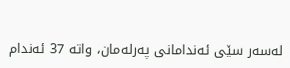له‌سه‌ر سێی‌ ئه‌ندامانی په‌رله‌مان، واته‌ 37 ئه‌ندام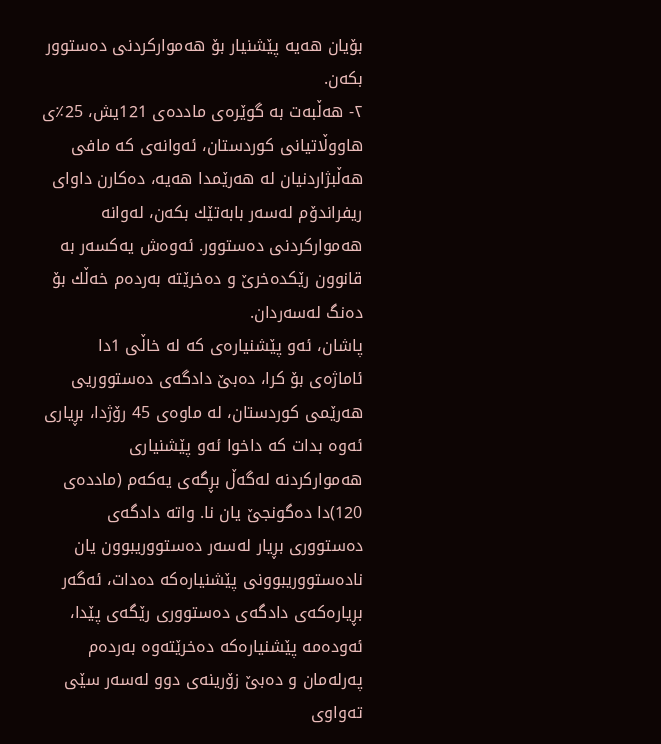بۆیان هه‌یه‌ پێشنیار بۆ هه‌مواركردنی ده‌ستوور بكه‌ن.
٢- هه‌ڵبه‌ت به‌ گوێره‌ی‌ مادده‌ی 121یش، 25٪ی‌ هاووڵاتیانی كوردستان، ئه‌وانه‌ی‌ كه‌ مافی‌ هه‌ڵبژاردنیان له‌ هه‌رێمدا هه‌یه‌، ده‌كارن داوای‌ ریفراندۆ‌م له‌سه‌ر بابه‌تێك بكه‌ن، له‌وانه‌ هه‌مواركردنی ده‌ستوور. ئه‌وه‌ش یه‌كسه‌ر به‌ قانوون رێكده‌خرێ‌ و ده‌خرێته‌ به‌رده‌م خه‌ڵك بۆ ده‌نگ له‌سه‌ردان.
پاشان، ئه‌و پێشنیاره‌ی‌ كه‌ له‌ خاڵی‌ 1دا ئاماژه‌ی‌ بۆ كرا، ده‌بێ‌ دادگه‌ی‌ ده‌ستووریی‌ هه‌رێمی كوردستان، له‌ ماوه‌ی‌ 45 رۆژدا، بڕیاری‌ ئه‌وه‌ بدات كه‌ داخوا ئه‌و پێشنیاری‌ هه‌مواركردنه‌ له‌گه‌ڵ بڕگه‌ی‌ یه‌كه‌م (مادده‌ی‌ 120)دا ده‌گونجێ یان نا. واته‌ دادگه‌ی‌ ده‌ستووری‌ بڕیار له‌سه‌ر ده‌ستووریبوون یان ناده‌ستووریبوونی پێشنیاره‌كه‌ ده‌دات، ئه‌گه‌ر بڕیاره‌كه‌ی‌ دادگه‌ی‌ ده‌ستووری‌ رێگه‌ی‌ پێدا، ئه‌وده‌مه‌ پێشنیاره‌كه‌ ده‌خرێته‌وه‌ به‌رده‌م په‌رله‌مان و ده‌بێ‌ زۆرینه‌ی‌ دوو له‌سه‌ر سێی‌ ته‌واوی‌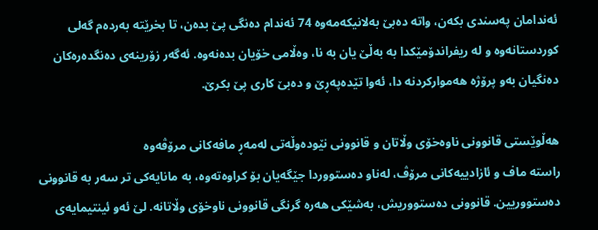ئه‌ندامان په‌سندی‌ بكه‌ن، واته‌ ده‌بێ‌ به‌لانیكه‌مه‌وه‌ 74 ئه‌ندام ده‌نگی‌ پێ بده‌ن، تا بخرێته‌ به‌رده‌م گه‌لی‌ كوردستانه‌وه‌ و له‌ ریفراندۆ‌مێكدا به‌ به‌ڵێ‌ یان به‌ نا، وه‌ڵامی خۆیان بده‌نه‌وه‌. ئه‌گه‌ر زۆرینه‌ی‌ ده‌نگده‌ره‌كان ده‌نگیان به‌و پرۆژه‌ هه‌مواركردنه‌ دا، ئه‌وا تێده‌په‌ڕێ‌ و ده‌بێ‌ كاری‌ پێ بكرێ‌.

هه‌ڵوێستی‌ قانوونی ناوه‌خۆی‌ وڵاتان و قانوونی نێوده‌وڵه‌تی‌ له‌مه‌ڕ مافه‌كانی مرۆڤه‌وه
راسته‌ ماف و ئازادییه‌كانی مرۆڤ، له‌ناو ده‌ستووردا جێگه‌یان بۆ كراوه‌ته‌وه‌، به‌ مانایه‌كی‌ تر سه‌ر به‌ قانوونی ده‌ستووریین. قانوونی ده‌ستووریش، به‌شێكی‌ هه‌ره‌ گرنگی‌ قانوونی ناوخۆی‌ وڵاتانه‌. لێ‌ ئه‌و ئینتیمایه‌ی‌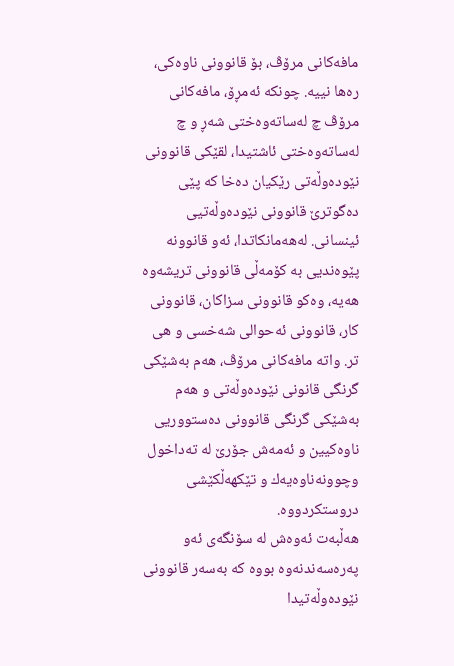مافه‌كانی مرۆڤ، بۆ قانوونی‌ ناوه‌كی‌، ره‌ها نییه‌. چونكه‌ ئه‌مڕۆ، مافه‌كانی مرۆڤ چ له‌ساته‌وه‌ختی‌ شه‌ڕ و چ له‌ساته‌وه‌ختی‌ ئاشتیدا، لقێكی‌ قانوونی نێوده‌وڵه‌تی‌ رێكیان ده‌خا كه‌ پێی‌ ده‌گوترێ‌ قانوونی نێوده‌وڵه‌تیی‌ ئینسانی. له‌هه‌مانكاتدا، ئه‌و قانوونه‌ پێوه‌ندیی‌ به‌ كۆمه‌ڵی‌ قانوونی تریشه‌وه‌ هه‌یه‌، وه‌كو قانوونی سزاكان، قانوونی كار، قانوونی ئه‌حوالی‌ شه‌خسی‌ و هی‌ تر. واته‌ مافه‌كانی مرۆڤ، هه‌م به‌شێكی‌ گرنگی‌ قانونی نێوده‌وڵه‌تی‌ و هه‌م به‌شێكی‌ گرنگی‌ قانوونی ده‌ستووریی‌ ناوه‌كیین و ئه‌مه‌ش جۆرێ‌ له‌ ته‌داخول وچوونه‌ناوه‌یه‌ك و تێكهه‌ڵكێشی‌ دروستكردووه‌.
هه‌ڵبه‌ت ئه‌وه‌ش له‌ سۆنگه‌ی‌ ئه‌و په‌ره‌سه‌ندنه‌وه‌ بووه‌ كه‌ به‌سه‌ر قانوونی نێوده‌وڵه‌تیدا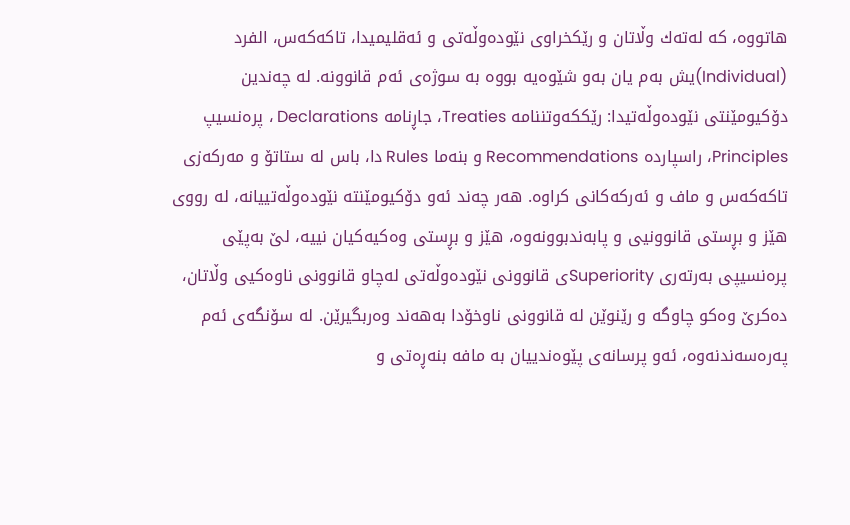هاتووه‌، كه‌ له‌ته‌ك وڵاتان و رێكخراوی‌ نێوده‌وڵه‌تی‌ و ئه‌قلیمیدا، تاكه‌كه‌س، الفرد (Individual)یش به‌م یان به‌و شێوه‌یه‌ بووه‌ به‌ سوژه‌ی‌ ئه‌م قانوونه‌. له‌ چه‌ندین دۆكیومێنتی‌ نێوده‌وڵه‌تیدا: رێككه‌وتننامه‌ Treaties، جاڕنامه‌ Declarations ، پره‌نسیپ Principles، راسپارده ‌Recommendations و بنه‌ما Rules دا، باس له‌ ستاتۆ و مه‌ركه‌زی‌ تاكه‌كه‌س و ماف و ئه‌ركه‌كانی كراوه‌. هه‌ر چه‌ند ئه‌و دۆكیومێنته‌ نێوده‌وڵه‌تییانه‌، له‌ رووی‌ هێز و بڕستی‌ قانوونیی‌ و پابه‌ندبوونه‌وه‌، هێز و بڕستی‌ وه‌كیه‌كیان نییه‌، لێ‌ به‌پێی‌ پره‌نسیپی‌ به‌رته‌ری‌ Superiorityی‌ قانوونی نێوده‌وڵه‌تی‌ له‌چاو قانوونی ناوه‌كیی‌ وڵاتان، ده‌كرێ‌ وه‌كو چاوگه‌ و رێنوێن له‌ قانوونی ناوخۆدا به‌هه‌ند وه‌ربگیرێن. له‌ سۆنگه‌ی‌ ئه‌م په‌ره‌سه‌ندنه‌وه‌، ئه‌و پرسانه‌ی‌ پێوه‌ندییان به‌ مافه‌ بنه‌ڕه‌تی‌ و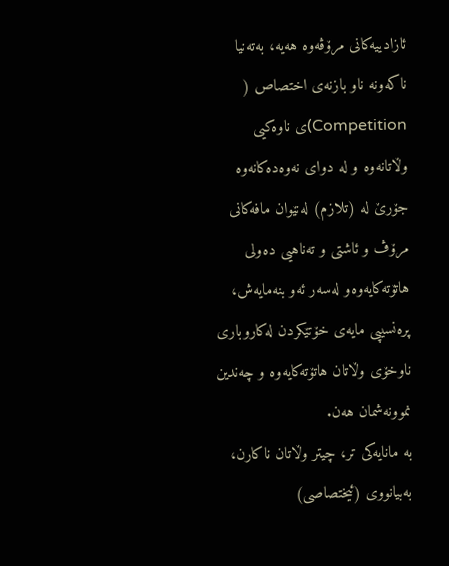ئازادییه‌كانی مرۆڤه‌وه‌ هه‌یه‌، به‌ته‌نیا ناكه‌ونه‌ ناو بازنه‌ی‌ اختصاص ( Competition)ی‌ ناوه‌كیی‌ وڵاتانه‌وه‌ و له‌ دوای‌ نه‌وه‌ده‌كانه‌وه‌ جۆرێ‌ له‌ (تلازم) له‌نێوان مافه‌كانی مرۆڤ و ئاشتی‌ و ته‌ناهیی‌ ده‌ولی‌ هاتۆته‌كایه‌وه‌و له‌سه‌ر ئه‌و بنه‌مایه‌ش، پره‌نسیپی‌ مایه‌ی‌ خۆتێكردن له‌كاروباری‌ ناوخۆی‌ وڵاتان هاتۆته‌كایه‌وه ‌و چه‌ندین نموونه‌شمان هه‌ن.
به‌ مانایه‌كی‌ تر، چیتر وڵاتان ناكارن، به‌بیانووی‌ (ئیختصاصی)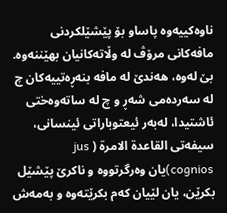ناوه‌كییه‌وه‌ پاساو بۆ پێشێلكردنی مافه‌كانی مرۆڤ له‌ وڵاته‌كانیان بهێننه‌وه‌. بێ‌ له‌وه،‌ هه‌ندێ‌ له‌ مافه‌ بنه‌ڕه‌تییه‌كان چ له‌ سه‌رده‌می شه‌ڕ و چ له‌ ساته‌وه‌ختی‌ ئاشتیدا، له‌به‌ر ئیعتوباراتی‌ ئینسانی، سیفه‌تی‌ القاعدة الامرة ( jus cognios)یان وه‌رگرتووه ‌و ناكرێ‌ پێشێل بكرێن، یان لێیان كه‌م بكرێته‌وه‌ و به‌مه‌ش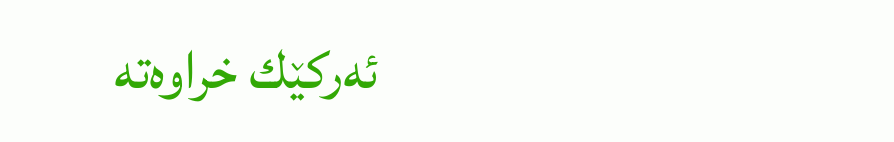ئه‌ركێك خراوه‌ته‌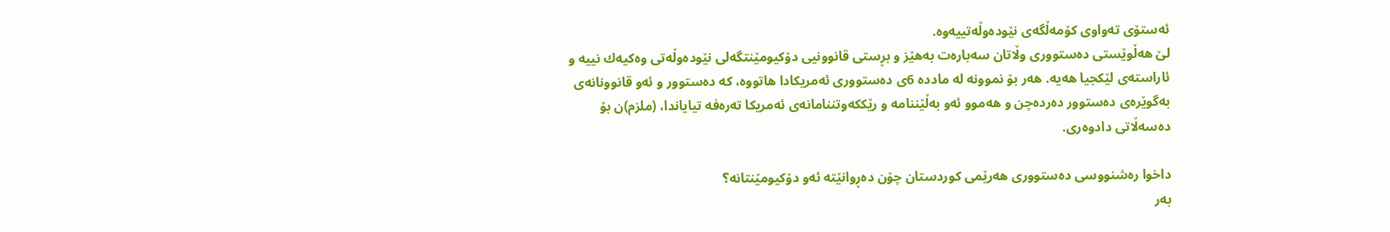ئه‌ستۆی‌ ته‌واوی‌ كۆمه‌ڵگه‌ی‌ نێوده‌وڵه‌تییه‌وه‌.
لێ‌ هه‌ڵوێستی‌ ده‌ستووری‌ وڵاتان سه‌باره‌ت به‌هێز و بڕستی‌ قانوونیی‌ دۆكیومێنتگه‌لی‌ نێوده‌وڵه‌تی‌ وه‌كیه‌ك نییه‌ و ئاراسته‌ی‌ لێكجیا هه‌یه‌. هه‌ر بۆ نموونه‌ له‌ مادده‌ 6ی‌ ده‌ستووری‌ ئه‌مریكادا هاتووه‌، كه‌ ده‌ستوور و ئه‌و قانوونانه‌ی‌ به‌گوێره‌ی‌ ده‌ستوور ده‌رده‌چن و هه‌موو ئه‌و به‌ڵێننامه ‌و رێككه‌وتننامانه‌ی‌ ئه‌مریكا ته‌ره‌فه‌ تیایاندا، (ملزم)ن بۆ ده‌سه‌ڵاتی‌ دادوه‌ری‌.

داخوا ره‌شنووسی‌ ده‌ستووری‌ هه‌رێمی كوردستان چۆن ده‌ڕوانێته‌ ئه‌و دۆكیومێنتانه‌؟
به‌ر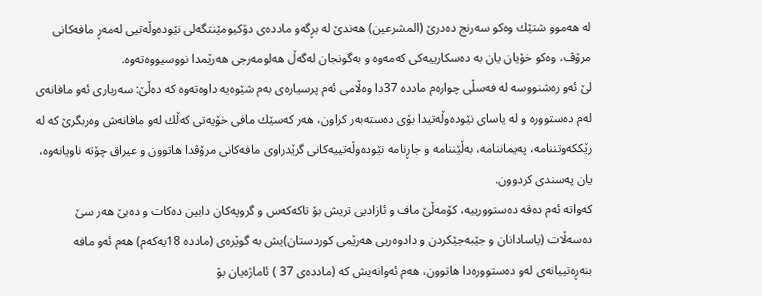له‌ هه‌موو شتێك وه‌كو سه‌رنج ده‌درێ‌ (المشرعین) هه‌ندێ‌ له‌ بڕگه‌و مادده‌ی‌ دۆكیومێنتگه‌لی‌ نێوده‌وڵه‌تیی‌ له‌مه‌ڕ مافه‌كانی مرۆڤ، وه‌كو خۆیان یان به‌ ده‌سكارییه‌كی‌ كه‌مه‌وه ‌و به‌گونجان له‌گه‌ڵ هه‌لومه‌رجی‌ هه‌رێمدا نووسیووه‌ته‌وه‌.
لێ‌ ئه‌و ره‌شنووسه‌ له‌ فه‌سڵی‌ چواره‌م مادده‌ 37دا وه‌ڵامی ئه‌م پرسیاره‌ی‌ به‌م شێوه‌یه‌ داوه‌ته‌وه‌ كه‌ ده‌ڵێ‌: سه‌رباری‌ ئه‌و مافانه‌ی‌ له‌م ده‌ستووره‌ و له‌ یاسای‌ نێوده‌وڵه‌تیدا بۆی‌ ده‌سته‌به‌ر كراون، هه‌ر كه‌سێك مافی‌ خۆیه‌تی‌ كه‌ڵك له‌و مافانه‌ش وه‌ربگرێ‌ كه‌ له‌ رێككه‌وتننامه، په‌یماننامه، به‌ڵێننامه‌ و جاڕنامه‌ نێوده‌وڵه‌تییه‌كانی گرێدراوی‌ مافه‌كانی مرۆڤدا هاتوون و عیراق چۆته‌ ناویانه‌وه‌، یان په‌سندی‌ كردوون.
كه‌واته‌ ئه‌م ده‌قه‌ ده‌ستوورییه‌، كۆمه‌ڵێ‌ ماف و ئازادیی‌ تریش بۆ تاكه‌كه‌س و گروپه‌كان دابین ده‌كات و ده‌بێ‌ هه‌ر سێ‌ ده‌سه‌ڵات (یاسادانان و جێبه‌جێكردن و دادوه‌ریی‌ هه‌رێمی كوردستان)یش به‌ گوێره‌ی‌ (مادده‌ 18یه‌كه‌م) هه‌م ئه‌و مافه‌ بنه‌ڕه‌تییانه‌ی‌ له‌و ده‌ستووره‌دا هاتوون، هه‌م ئه‌وانه‌یش كه‌ (مادده‌ی‌ 37 ) ئاماژه‌یان بۆ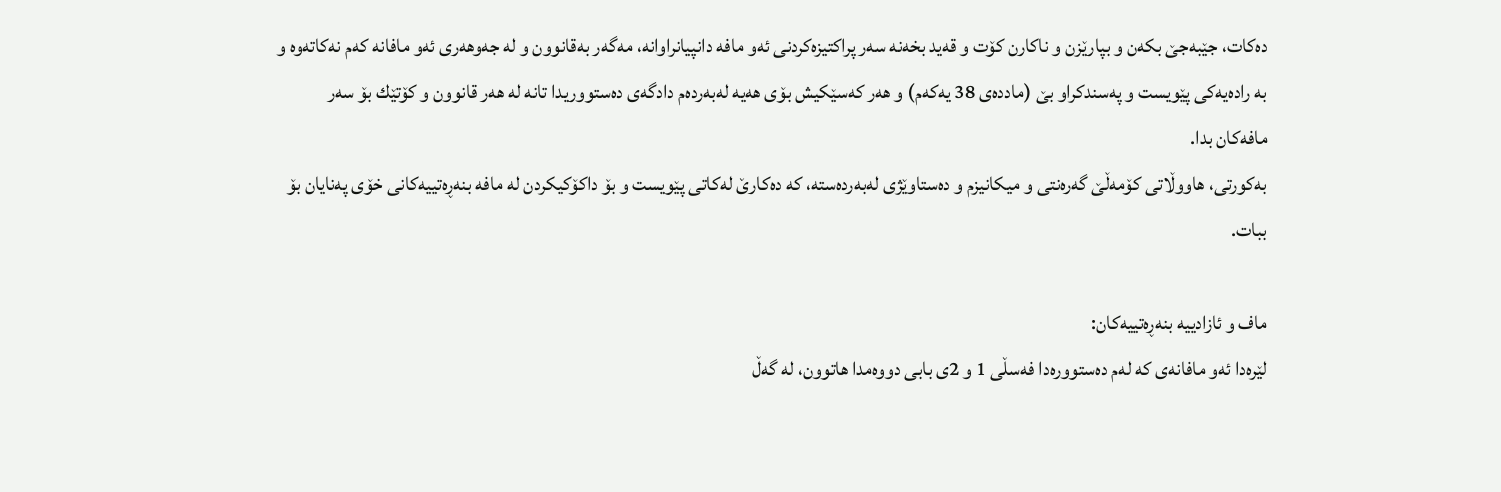ده‌كات، جێبه‌جێ بكه‌ن و بپارێزن و ناكارن كۆت و قه‌ید بخه‌نه‌ سه‌ر پراكتیزه‌كردنی ئه‌و مافه‌ دانپیانراوانه‌، مه‌گه‌ر به‌قانوون و له‌ جه‌وهه‌ری‌ ئه‌و مافانه‌ كه‌م نه‌كاته‌وه‌ و به‌ راده‌یه‌كی‌ پێویست و په‌سندكراو بێ‌ (مادده‌ی‌ 38 یه‌كه‌م) و هه‌ر كه‌سێكیش بۆی‌ هه‌یه‌ له‌به‌رده‌م دادگه‌ی‌ ده‌ستووریدا تانه‌ له‌ هه‌ر قانوون و كۆتێك بۆ سه‌ر مافه‌كان بدا.
به‌كورتی،‌ هاووڵاتی‌ كۆمه‌ڵێ‌ گه‌ره‌نتی‌ و میكانیزم و ده‌ستاوێژی‌ له‌به‌رده‌سته‌، كه‌ ده‌كارێ‌ له‌كاتی‌ پێویست و بۆ داكۆكیكردن له‌ مافه‌ بنه‌ڕه‌تییه‌كانی خۆی‌ په‌نایان بۆ ببات.

ماف و ئازادییه‌ بنه‌ڕه‌تییه‌كان:
لێره‌دا ئه‌و مافانه‌ی‌ كه‌ له‌م ده‌ستووره‌دا فه‌سڵی‌ 1 و 2ی‌ بابی‌ دووه‌مدا هاتوون، له‌ گه‌ڵ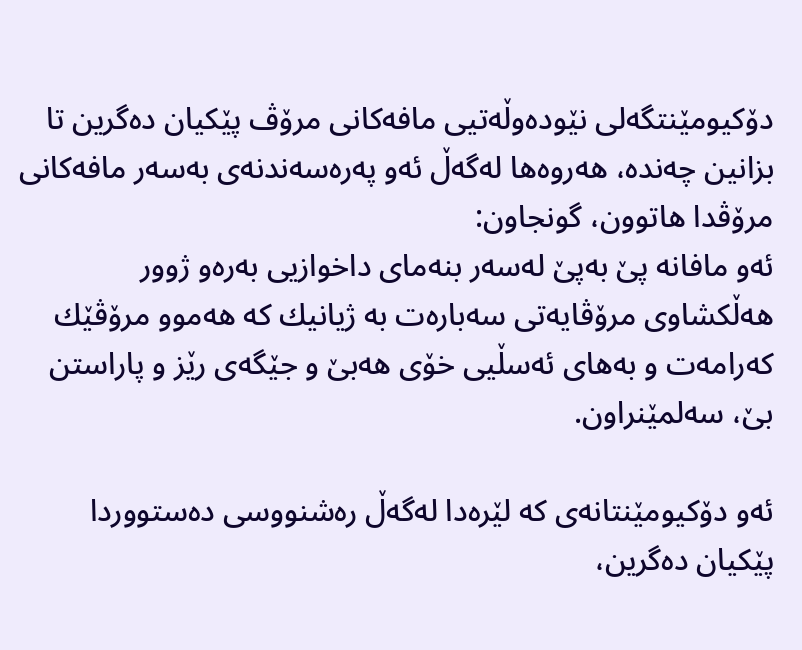دۆكیومێنتگه‌لی‌ نێوده‌وڵه‌تیی‌ مافه‌كانی مرۆڤ پێكیان ده‌گرین تا بزانین چه‌نده‌، هه‌روه‌ها له‌گه‌ڵ ئه‌و په‌ره‌سه‌ندنه‌ی‌ به‌سه‌ر مافه‌كانی مرۆڤدا هاتوون، گونجاون:
ئه‌و مافانه‌ پێ به‌پێ له‌سه‌ر بنه‌مای‌ داخوازیی‌ به‌ره‌و ژوور هه‌ڵكشاوی‌ مرۆڤایه‌تی‌ سه‌باره‌ت به‌ ژیانیك كه‌ هه‌موو مرۆڤێك كه‌رامه‌ت و به‌های‌ ئه‌سڵیی‌ خۆی‌ هه‌بێ‌ و جێگه‌ی‌ رێز و پاراستن بێ،‌ سه‌لمێنراون.

ئه‌و دۆكیومێنتانه‌ی‌ كه‌ لێره‌دا له‌گه‌ڵ ره‌شنووسی‌ ده‌ستووردا پێكیان ده‌گرین،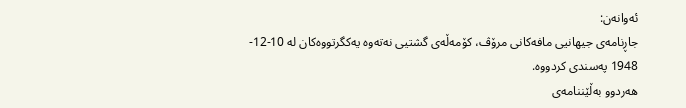ئه‌وانه‌ن:
جاڕنامه‌ی‌ جیهانیی‌ مافه‌كانی مرۆڤ، كۆمه‌ڵه‌ی‌ گشتیی‌ نه‌ته‌وه‌ یه‌كگرتووه‌كان له‌ 10-12- 1948 په‌سندی‌ كردووه‌.
هه‌ردوو به‌ڵێننامه‌ی‌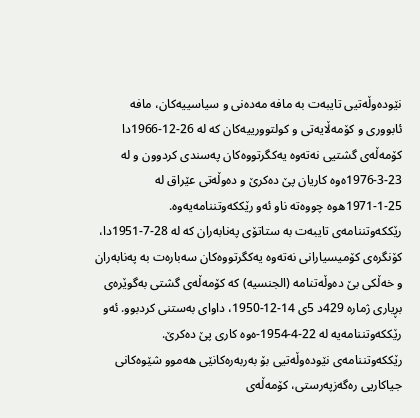نێوده‌وڵه‌تیی‌ تایبه‌ت به‌ مافه‌ مه‌ده‌نی و سیاسییه‌كان، مافه‌ ئابووری‌ و كۆمه‌ڵایه‌تی‌ و كولتوورییه‌كان كه‌ له‌ 26-12-1966دا كۆمه‌ڵه‌ی‌ گشتیی‌ نه‌ته‌وه‌ یه‌كگرتووه‌كان په‌سندی‌ كردوون و له‌ 23-3-1976ەوه‌ كاریان پێ ده‌كرێ‌ و ده‌وڵه‌تی‌ عێراق له‌ 25-1-1971ه‌وه‌ چووه‌ته‌ ناو ئه‌و رێككه‌وتننامه‌یه‌وه‌.
رێككه‌وتننامه‌ی‌ تایبه‌ت به‌ ستاتۆی‌ په‌نابه‌ران كه‌ له‌ 28-7-1951دا، كۆنگره‌ی‌ كۆمیسیارانی نه‌ته‌وه‌ یه‌كگرتووه‌كان سه‌باره‌ت به‌ په‌نابه‌ران و خه‌ڵكی‌ بێ‌ ده‌وڵه‌تنامه‌ (الجنسیه‌) كه‌ كۆمه‌ڵه‌ی‌ گشتی‌ به‌گوێره‌ی‌ بڕیاری‌ ژماره‌ 429د 5ی‌ 14-12-1950، داوای‌ به‌ستنی كردبوو. ئه‌و رێككه‌وتننامه‌یه‌ له‌ 22-4-1954-ەوه‌ كاری‌ پێ ده‌كرێ‌.
رێككه‌وتننامه‌ی‌ نێوده‌وڵه‌تیی‌ بۆ به‌ربه‌ره‌كانێی‌ هه‌موو شێوه‌كانی جیاكاریی‌ ره‌گه‌زپه‌رستی‌، كۆمه‌ڵه‌ی‌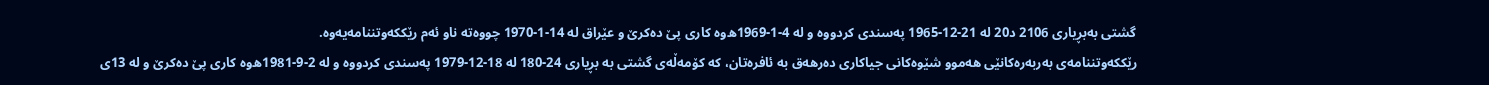گشتی‌ به‌بڕیاری‌ 2106 د20 له‌ 21-12-1965 په‌سندی‌ كردووه ‌و له‌ 4-1-1969ه‌وه‌ كاری‌ پێ ده‌كرێ‌ و عێراق له‌ 14-1-1970 چووه‌ته‌ ناو ئه‌م رێككه‌وتننامه‌یه‌وه‌.
رێككه‌وتننامه‌ی‌ به‌ربه‌ره‌كانێی‌ هه‌موو شێوه‌كانی جیاكاری‌ ده‌رهه‌ق به‌ ئافره‌تان، كه‌ كۆمه‌ڵه‌ی‌ گشتی‌ به‌ بڕیاری‌ 24-180 له‌ 18-12-1979 په‌سندی‌ كردووه ‌و له‌ 2-9-1981ه‌وه‌ كاری‌ پێ ده‌كرێ‌ و له‌ 13ی‌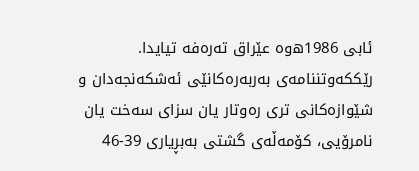ئابی‌ 1986ه‌وه‌ عێراق ته‌ره‌فه‌ تیایدا.
رێككه‌وتننامه‌ی‌ به‌ربه‌ره‌كانێی‌ ئه‌شكه‌نجه‌دان و شێوازه‌كانی تری‌ ره‌وتار یان سزای‌ سه‌خت یان نامرۆیی‌، كۆمه‌ڵه‌ی‌ گشتی‌ به‌بڕیاری‌ 39-46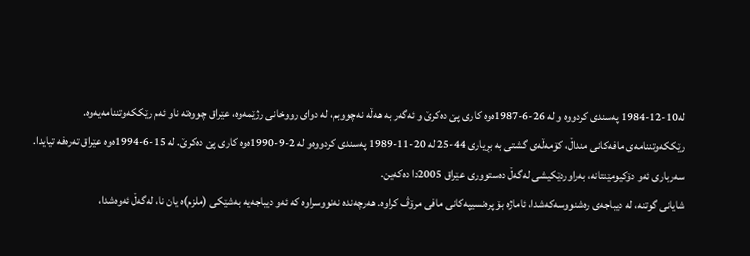له‌10-12-1984 په‌سندی‌ كردووه ‌و له‌ 26-6-1987ه‌وه‌ كاری‌ پێ ده‌كرێ‌ و ئه‌گه‌ر به‌ هه‌ڵه‌ نه‌چووبم، له‌ دوای‌ رووخانی رژێمه‌وه‌، عێراق چووه‌ته‌ ناو ئه‌م رێككه‌وتننامه‌یه‌وه‌.
رێككه‌وتننامه‌ی‌ مافه‌كانی منداڵ، كۆمه‌ڵه‌ی‌ گشتی‌ به‌ بڕیاری‌ 44-25 له‌ 20-11-1989 په‌سندی‌ كردووه‌و له‌ 2-9-1990ه‌وه‌ كاری‌ پێ ده‌كرێ‌. له‌ 15-6-1994ه‌وه‌ عێراق ته‌ره‌فه‌ تیایدا.
سه‌رباری‌ ئه‌و دۆكیومێنتانه‌، به‌راوردێكیشی‌ له‌گه‌ڵ ده‌ستووری‌ عێراق 2005دا ده‌كه‌ین.
شایانی گوتنه‌، له‌ دیباجه‌ی‌ ره‌شنووسه‌كه‌شدا، ئاماژه‌ بۆ پره‌نسیپه‌كانی مافی‌ مرۆڤ كراوه‌. هه‌رچه‌نده‌ نه‌نووسراوه‌ كه‌ ئه‌و دیباجه‌یه‌ به‌شێكی‌ (ملزم)ه‌ یان نا، له‌گه‌ڵ ئه‌وه‌شدا،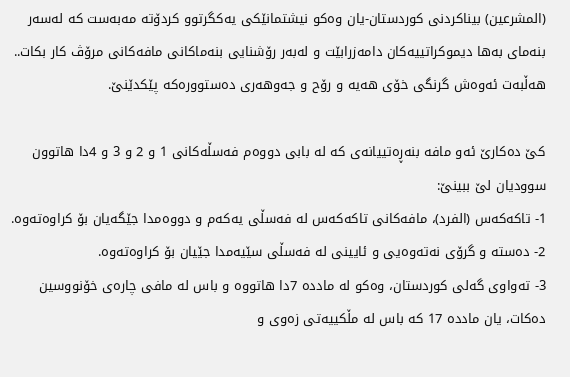(المشرعین) بیناكردنی كوردستان-یان وه‌كو نیشتمانێكی‌ یه‌كگرتوو كردۆته‌ مه‌به‌ست كه‌ له‌سه‌ر بنه‌مای‌ به‌ها دیموكراتییه‌كان دامه‌زرابێت و له‌به‌ر رۆشنایی‌ بنه‌ماكانی مافه‌كانی مرۆڤ كار بكات.. هه‌ڵبه‌ت ئه‌وه‌ش گرنگی‌ خۆی‌ هه‌یه ‌و رۆح و جه‌وهه‌ری‌ ده‌ستووره‌كه‌ پێكدێنێ‌.

كێ‌ ده‌كارێ‌ ئه‌و مافه‌ بنه‌ڕه‌تییانه‌ی‌ كه‌ له‌ بابی‌ دووه‌م فه‌سڵه‌كانی 1 و 2 و 3 و 4دا هاتوون سوودیان لێ‌ ببینێ‌:
1- تاكه‌كه‌س (الفرد)، مافه‌كانی تاكه‌كه‌س له‌ فه‌سڵی‌ یه‌كه‌م و دووه‌مدا جێگه‌یان بۆ كراوه‌ته‌وه‌.
2- ده‌سته ‌و گرۆی‌ نه‌ته‌وه‌یی‌ و ئایینی له‌ فه‌سڵی‌ سێیه‌مدا جێیان بۆ كراوه‌ته‌وه‌.
3- ته‌واوی‌ گه‌لی‌ كوردستان، وه‌كو له‌ مادده‌ 7دا هاتووه‌ و باس له‌ مافی‌ چاره‌ی‌ خۆنووسین ده‌كات، یان مادده‌ 17 كه‌ باس له‌ مڵكییه‌تی‌ زه‌وی‌ و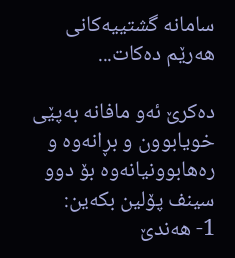سامانه‌ گشتییه‌كانی هه‌رێم ده‌كات...

ده‌كرێ‌ ئه‌و مافانه‌ به‌پێی‌ خویابوون و بڕانه‌وه‌ و ره‌هابوونیانه‌وه‌ بۆ دوو سینف پۆلین بكه‌ین:
1- هه‌ندێ‌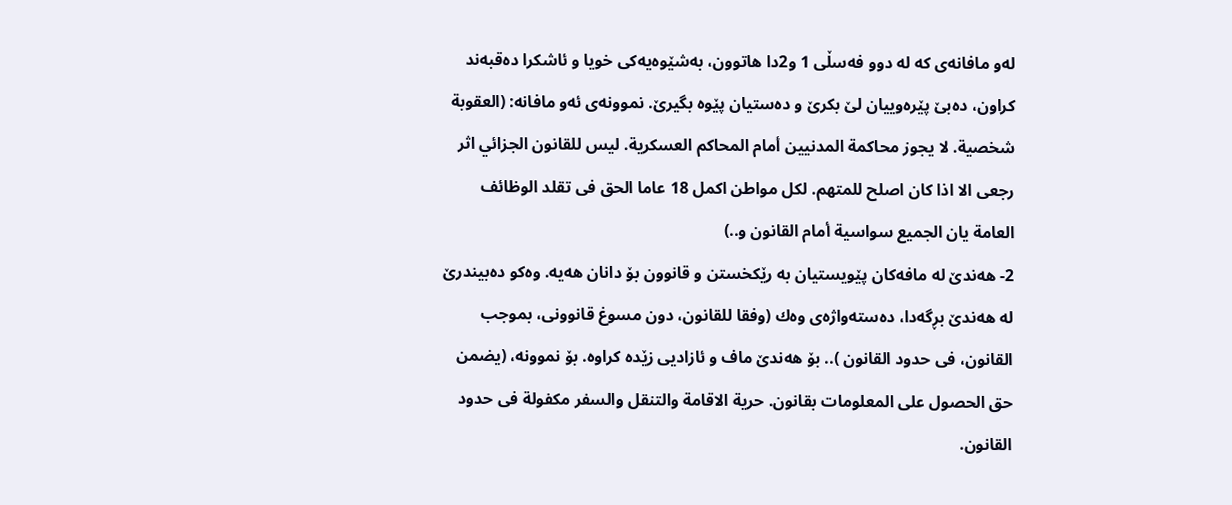له‌و مافانه‌ی‌ كه‌ له‌ دوو فه‌سڵی‌ 1 و2دا هاتوون، به‌شێوه‌یه‌كی‌ خویا و ئاشكرا ده‌قبه‌ند كراون، ده‌بێ‌ پێره‌وییان لێ‌ بكرێ‌ و ده‌ستیان پێوه‌ بگیرێ‌. نموونه‌ی‌ ئه‌و مافانه‌: (العقوبة شخصیة‌. لا یجوز محاكمة المدنیین أمام المحاكم العسكریة‌. لیس للقانون الجزائي اثر رجعی‌ الا اذا كان اصلح للمتهم. لكل مواطن اكمل 18 عاما الحق فی‌ تقلد الوظائف العامة‌ یان الجمیع سواسیة‌ أمام القانون و..)
2- هه‌ندێ‌ له‌ مافه‌كان پێویستیان به‌ رێكخستن و قانوون بۆ دانان هه‌یه‌. وه‌كو ده‌بیندرێ‌ له‌ هه‌ندێ‌ بڕگه‌دا، ده‌سته‌واژه‌ی‌ وه‌ك (وفقا للقانون، دون مسوغ قانوونی، بموجب القانون، فی‌ حدود القانون ).. بۆ هه‌ندێ‌ ماف و ئازادیی زێده‌ كراوه‌. بۆ نموونه‌، (یضمن حق الحصول علی‌ المعلومات بقانون. حریة‌ الاقامة‌ والتنقل والسفر مكفولة فی‌ حدود القانون.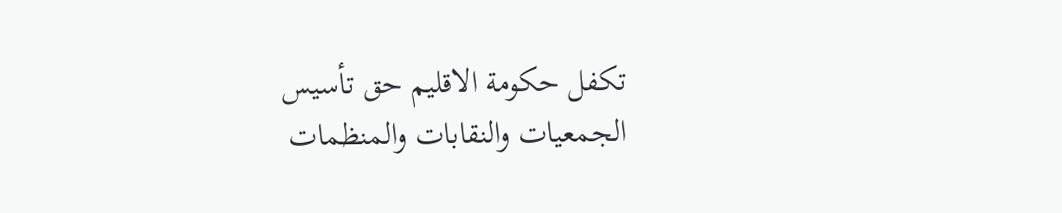تكفل حكومة‌ الاقلیم حق تأسیس الجمعیات والنقابات والمنظمات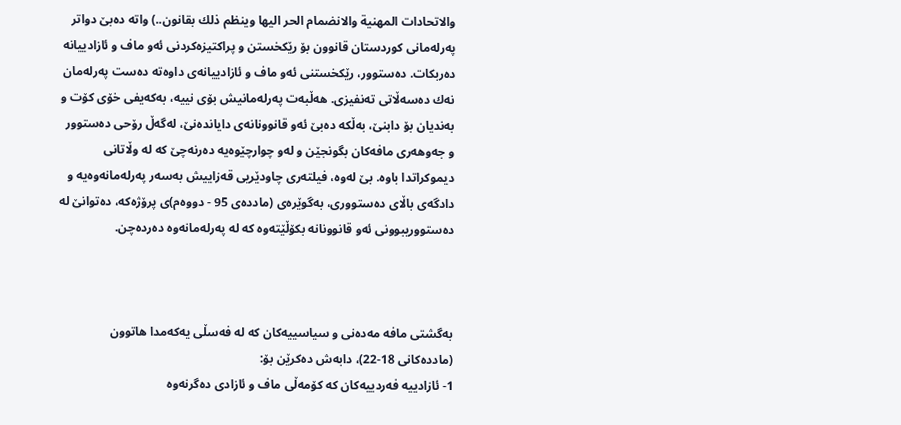والاتحادات المهنیة‌ والانضمام الحر الیها وینظم ذلك بقانون..) واته‌ ده‌بێ‌ دواتر په‌رله‌مانی كوردستان قانوون بۆ رێكخستن و پراكتیزه‌كردنی ئه‌و ماف و ئازادییانه‌ ده‌ربكات. ده‌ستوور، رێكخستنی ئه‌و ماف و ئازادییانه‌ی‌ داوه‌ته‌ ده‌ست په‌رله‌مان نه‌ك ده‌سه‌ڵاتی‌ ته‌نفیزی‌. هه‌ڵبه‌ت په‌رله‌مانیش بۆی‌ نییه‌، به‌كه‌یفی‌ خۆی‌ كۆت و به‌ندیان بۆ دابنێ‌، به‌ڵكه‌ ده‌بێ‌ ئه‌و قانوونانه‌ی‌ دایانده‌نێ،‌ له‌گه‌ڵ رۆحی‌ ده‌ستوور و جه‌وهه‌ری‌ مافه‌كان بگونجێن و له‌و چوارچێوه‌یه‌ ده‌رنه‌چێ‌ كه‌ له‌ وڵاتانی دیموكراتدا باوه‌. بێ‌ له‌وه،‌ فیلته‌ری‌ چاودێریی‌ قه‌زاییش به‌سه‌ر په‌رله‌مانه‌وه‌یه ‌و دادگه‌ی‌ باڵای‌ ده‌ستووری‌، به‌گوێره‌ی‌ (مادده‌ی‌ 95 - دووه‌م)ی‌ پرۆژه‌كه‌، ده‌توانێ‌ له‌ ده‌ستووریبوونی ئه‌و قانوونانه‌ بكۆڵێته‌وه‌ كه‌ له‌ په‌رله‌مانه‌وه‌ ده‌رده‌چن.



به‌گشتی‌ مافه‌ مه‌ده‌نی و سیاسییه‌كان كه‌ له‌ فه‌سڵی‌ یه‌كه‌مدا هاتوون (مادده‌كانی‌ 18-22)، دابه‌ش ده‌كرێن بۆ:
1- ئازادییه‌ فه‌ردییه‌كان كه‌ كۆمه‌ڵی‌ ماف و ئازادی‌ ده‌گرنه‌وه‌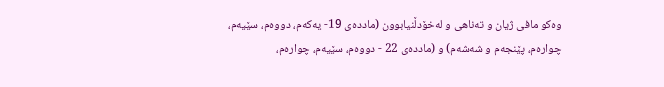وه‌كو مافی‌ ژیان و ته‌ناهی‌ و له‌خۆدڵنیابوون (مادده‌ی‌ 19- یه‌كه‌م، دووه‌م، سێیه‌م، چواره‌م، پێنجه‌م و شه‌شه‌م) و (مادده‌ی‌ 22 - دووه‌م، سێیه‌م، چواره‌م،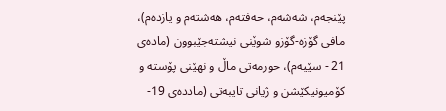پێنجه‌م، شه‌شه‌م، حه‌فته‌م، هه‌شته‌م و یازده‌م)، مافی‌ گۆزە-گۆزو شوێنی نیشته‌جێبوون (ماده‌ی‌ 21 - سێیه‌م)، حورمه‌تی‌ ماڵ و نهێنی پۆسته ‌و كۆمیونیكێشن و ژیانی تایبه‌تی‌ (مادده‌ی‌ 19-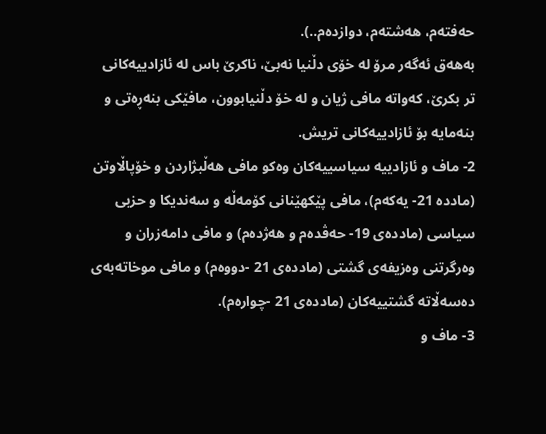حه‌فته‌م، هه‌شته‌م، دوازده‌م..).
به‌هه‌ق ئه‌گه‌ر مرۆ له‌ خۆی‌ دڵنیا نه‌بێ‌، ناكرێ‌ باس له‌ ئازادییه‌كانی تر بكرێ‌، كه‌واته‌ مافی‌ ژیان و له‌ خۆ دڵنیابوون، مافێكی‌ بنه‌ڕه‌تی‌ و بنه‌مایه‌ بۆ ئازادییه‌كانی تریش.
2- ماف و ئازادییه‌ سیاسییه‌كان وه‌كو مافی‌ هه‌ڵبژاردن و خۆپاڵاوتن (مادده‌ 21- یه‌كه‌م)، مافی‌ پێكهێنانی كۆمه‌ڵه ‌و سه‌ندیكا و حزبی‌ سیاسی‌ (مادده‌ی‌ 19- حه‌ڤده‌م و هه‌ژده‌م) و مافی‌ دامه‌زران و وه‌رگرتنی وه‌زیفه‌ی‌ گشتی‌ (مادده‌ی‌ 21 -دووه‌م) و مافی‌ موخاته‌به‌ی‌ ده‌سه‌ڵاته‌ گشتییه‌كان (مادده‌ی‌ 21 -چواره‌م).
3- ماف و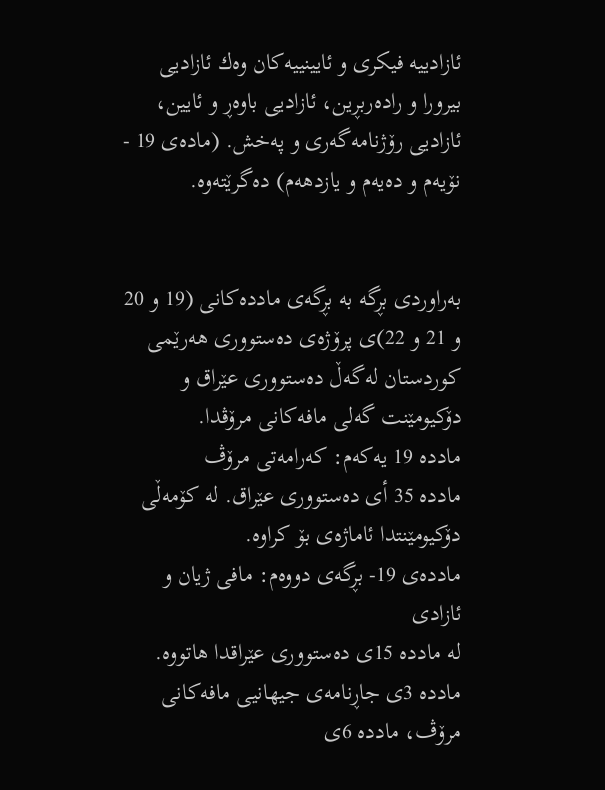ئازادییه‌ فیكری‌ و ئایینییه‌كان وه‌ك ئازادیی‌ بیرورا و راده‌ربڕین، ئازادیی‌ باوه‌ڕ و ئایین، ئازادیی‌ رۆژنامه‌گه‌ری‌ و په‌خش. (ماده‌ی‌ 19 - نۆیه‌م و ده‌یه‌م و یازدهه‌‌م) ده‌گرێته‌وه‌.


به‌راوردی‌ بڕگه‌ به‌ بڕگه‌ی‌ مادده‌كانی (19 و 20 و 21 و 22)ی‌ پرۆژه‌ی‌ ده‌ستووری هه‌رێمی كوردستان له‌گه‌ڵ ده‌ستووری‌ عێراق و دۆكیومێنت گه‌لی‌ مافه‌كانی مرۆڤدا.
مادده‌ 19 یه‌كه‌م: كه‌رامه‌تی‌ مرۆڤ
مادده‌ 35 أی‌ ده‌ستووری‌ عێراق. له‌ كۆمه‌ڵی‌ دۆكیومێنتدا ئاماژه‌ی‌ بۆ كراوه‌.
مادده‌ی‌ 19- بڕگه‌ی‌ دووه‌م: مافی‌ ژیان و ئازادی
له‌ مادده‌ 15ی‌ ده‌ستووری‌ عێراقدا هاتووه‌. مادده‌ 3ی‌ جاڕنامه‌ی‌ جیهانیی‌ مافه‌كانی مرۆڤ، مادده‌ 6ی‌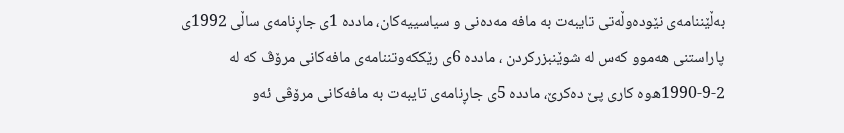به‌ڵێننامه‌ی‌ نێوده‌وڵه‌تی‌ تایبه‌ت به‌ مافه‌ مه‌ده‌نی و سیاسییه‌كان، مادده‌ 1ی‌ جاڕنامه‌ی‌ ساڵی‌ 1992ی‌ پاراستنی هه‌موو كه‌س له‌ شوێنبزركردن ، مادده‌ 6ی‌ رێككه‌وتننامه‌ی‌ مافه‌كانی مرۆڤ كه‌ له‌ 2-9-1990ه‌وه‌ كاری‌ پێ‌ ده‌كرێ‌، مادده‌ 5ی‌ جاڕنامه‌ی‌ تایبه‌ت به‌ مافه‌كانی مرۆڤی‌ ئه‌و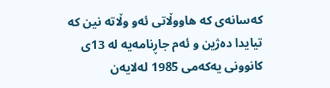كه‌سانه‌ی‌ كه‌ هاووڵاتی‌ ئه‌و وڵاته‌ نین كه‌ تیایدا ده‌ژین و ئه‌م جاڕنامه‌یه‌ له‌ 13ی كانوونی یه‌كه‌می 1985 له‌لایه‌ن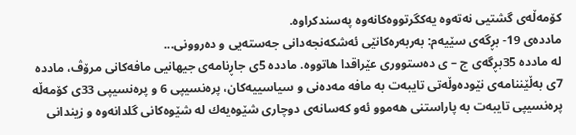كۆمه‌ڵه‌ی‌ گشتیی‌ نه‌ته‌وه‌ یه‌كگرتووه‌كانه‌وه‌ په‌سندكراوه‌.
مادده‌ی‌ 19- بڕگه‌ی‌ سێیه‌م: به‌ربه‌ره‌كانێی‌ ئه‌شكه‌نجه‌دانی جه‌سته‌یی‌ و ده‌روونی...
له‌ مادده‌ 35بڕگه‌ی‌ ج – ی‌ ده‌ستووری‌ عێراقدا هاتووه‌. مادده‌ 5ی‌ جاڕنامه‌ی‌ جیهانیی‌ مافه‌كانی مرۆڤ، مادده‌ 7ی‌ به‌ڵێننامه‌ی‌ نێوده‌وڵه‌تی‌ تایبه‌ت به‌ مافه‌ مه‌ده‌نی و سیاسییه‌كان، پره‌نسیپی‌ 6 و پره‌نسیپی‌ 33ی‌ كۆمه‌ڵه‌ پره‌نسیپی‌ تایبه‌ت به‌ پاراستنی هه‌موو ئه‌و كه‌سانه‌ی‌ دوچاری‌ شێوه‌یه‌ك له‌ شێوه‌كانی گلدانه‌وه ‌و زیندانی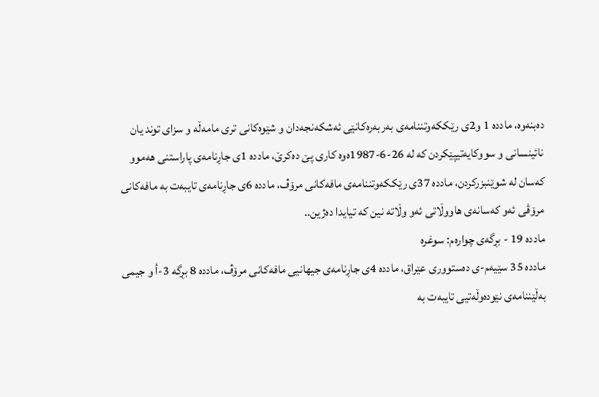ده‌بنه‌وه‌، مادده‌ 1 و2ی‌ رێككه‌وتننامه‌ی‌ به‌ربه‌ره‌كانێی‌ ئه‌شكه‌نجه‌دان و شێوه‌كانی تری‌ مامه‌ڵه ‌و سزای‌ توند یان نائینسانی و سووكایه‌تیپێكردن كه‌ له‌ 26-6-1987ه‌وه‌ كاری‌ پێ ده‌كرێ‌، مادده‌ 1ی‌ جاڕنامه‌ی‌ پاراستنی هه‌موو كه‌سان له‌ شوێنبزركردن، مادده‌ 37ی‌ رێككه‌وتننامه‌ی‌ مافه‌كانی مرۆڤ، مادده‌ 6ی‌ جاڕنامه‌ی‌ تایبه‌ت به‌ مافه‌كانی مرۆڤی‌ ئه‌و كه‌سانه‌ی‌ هاووڵاتی‌ ئه‌و وڵاته‌ نین كه‌ تیایدا ده‌ژین..
مادده‌ 19 - بڕگه‌ی‌ چواره‌م: سوغره
مادده‌ 35 سێیه‌م-ی‌ ده‌ستووری‌ عێراق، مادده‌ 4ی‌ جاڕنامه‌ی‌ جیهانیی‌ مافه‌كانی مرۆڤ، مادده‌ 8 بڕگه‌ 3-أ و جیمی‌ به‌ڵێننامه‌ی‌ نێوده‌وڵه‌تیی‌ تایبه‌ت به‌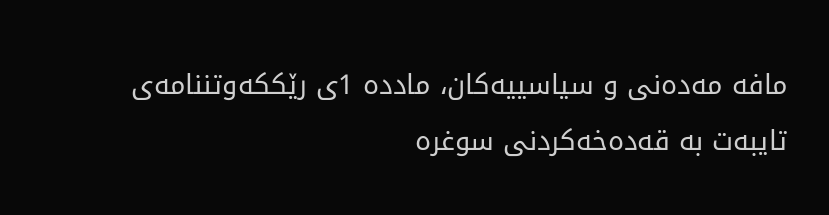مافه‌ مه‌ده‌نی و سیاسییه‌كان، مادده‌ 1ی‌ رێككه‌وتننامه‌ی‌ تایبه‌ت به‌ قه‌ده‌خه‌كردنی سوغره‌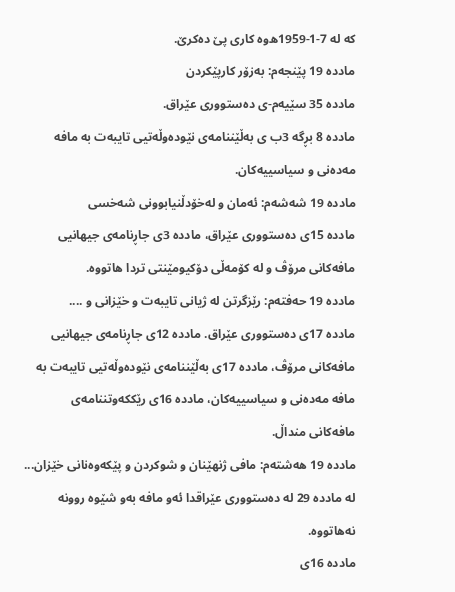كه‌ له‌ 7-1-1959ه‌وه‌ كاری‌ پێ ده‌كرێ‌.
مادده‌ 19 پێنجه‌م: به‌زۆر كارپێكردن
مادده‌ 35 سێیه‌م-ی‌ ده‌ستووری‌ عێراق.
مادده‌ 8 بڕگه‌ 3ب ی‌ به‌ڵێننامه‌ی‌ نێوده‌وڵه‌تیی‌ تایبه‌ت به‌ مافه‌ مه‌ده‌نی و سیاسییه‌كان.
مادده‌ 19 شه‌شه‌م: ئه‌مان و له‌خۆدڵنیابوونی شه‌خسی
مادده‌ 15ی‌ ده‌ستووری‌ عێراق، مادده‌ 3ی‌ جاڕنامه‌ی‌ جیهانیی‌ مافه‌كانی مرۆڤ و له‌ كۆمه‌ڵی‌ دۆكیومێنتی‌ تردا هاتووه‌.
مادده‌ 19 حه‌فته‌م: رێزگرتن له‌ ژیانی تایبه‌ت و خێزانی و ....
مادده‌ 17ی‌ ده‌ستووری‌ عێراق. مادده‌ 12ی‌ جاڕنامه‌ی‌ جیهانیی‌ مافه‌كانی مرۆڤ، مادده‌ 17ی‌ به‌ڵێننامه‌ی‌ نێوده‌وڵه‌تیی‌ تایبه‌ت به‌ مافه‌ مه‌ده‌نی و سیاسییه‌كان، مادده‌ 16ی‌ رێككه‌وتننامه‌ی‌ مافه‌كانی منداڵ.
مادده‌ 19 هه‌شته‌م: مافی‌ ژنهێنان و شوكردن و پێكه‌وه‌نانی خێزان...
له‌ مادده‌ 29 له‌ ده‌ستووری‌ عێراقدا ئه‌و مافه‌ به‌و شێوه‌ روونه‌ نه‌هاتووه‌.
مادده‌ 16ی‌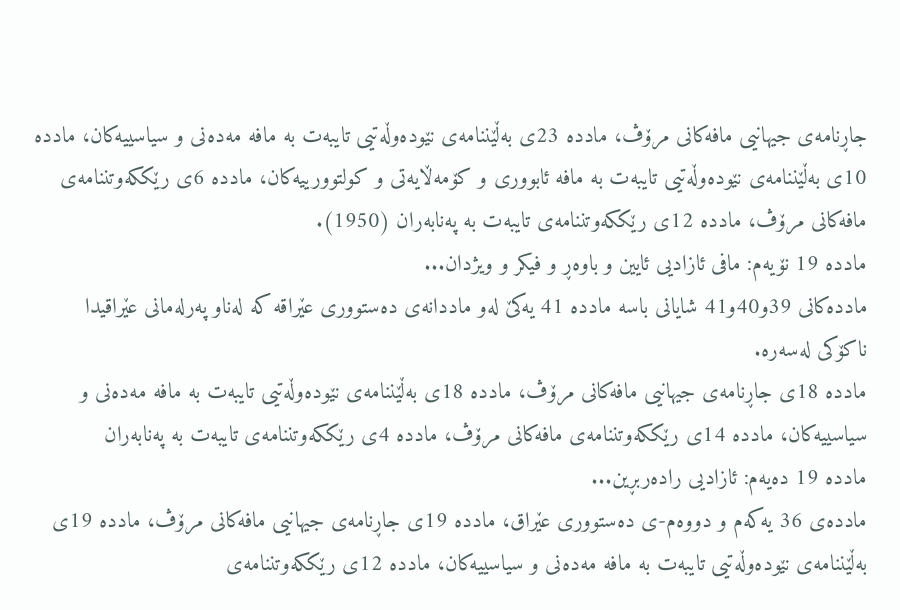جاڕنامه‌ی‌ جیهانیی‌ مافه‌كانی مرۆڤ، مادده‌ 23ی‌ به‌ڵێننامه‌ی‌ نێوده‌وڵه‌تیی‌ تایبه‌ت به‌ مافه‌ مه‌ده‌نی و سیاسییه‌كان، مادده‌ 10ی‌ به‌ڵێننامه‌ی‌ نێوده‌وڵه‌تیی‌ تایبه‌ت به‌ مافه‌ ئابووری‌ و كۆمه‌ڵایه‌تی‌ و كولتوورییه‌كان، مادده‌ 6ی‌ رێككه‌وتننامه‌ی‌ مافه‌كانی مرۆڤ، مادده‌ 12ی‌ رێككه‌وتننامه‌ی‌ تایبه‌ت به‌ په‌نابه‌ران (1950).
مادده‌ 19 نۆیه‌م: مافی‌ ئازادیی‌ ئایین و باوه‌ڕ و فیكر و ویژدان...
مادده‌كانی 39و40و41 شایانی باسه‌ مادده‌ 41 یه‌كێ‌ له‌و ماددانه‌ی‌ ده‌ستووری‌ عێراقه‌ كه‌ له‌ناو په‌رله‌مانی عێراقیدا ناكۆكی‌ له‌سه‌ره‌.
مادده‌ 18ی‌ جاڕنامه‌ی‌ جیهانیی‌ مافه‌كانی مرۆڤ، مادده‌ 18ی‌ به‌ڵێننامه‌ی‌ نێوده‌وڵه‌تیی‌ تایبه‌ت به‌ مافه‌ مه‌ده‌نی و سیاسییه‌كان، مادده‌ 14ی‌ رێككه‌وتننامه‌ی‌ مافه‌كانی مرۆڤ، مادده‌ 4ی‌ رێككه‌وتننامه‌ی‌ تایبه‌ت به‌ په‌نابه‌ران
مادده‌ 19 ده‌یه‌م: ئازادیی‌ راده‌ربڕین...
مادده‌ی‌ 36 یه‌كه‌م و دووه‌م-ی‌ ده‌ستووری‌ عێراق، مادده‌ 19ی‌ جاڕنامه‌ی‌ جیهانیی‌ مافه‌كانی مرۆڤ، مادده‌ 19ی‌ به‌ڵێننامه‌ی‌ نێوده‌وڵه‌تیی‌ تایبه‌ت به‌ مافه‌ مه‌ده‌نی و سیاسییه‌كان، مادده‌ 12ی‌ رێككه‌وتننامه‌ی‌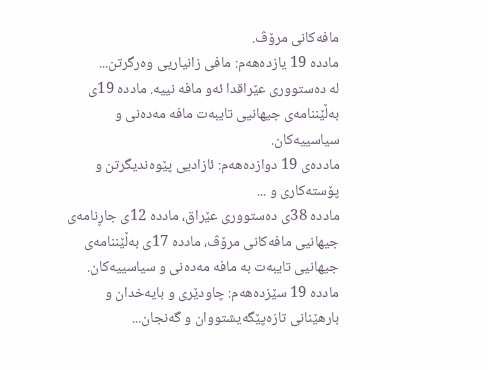مافه‌كانی مرۆڤ.
مادده‌ 19 یازده‌هه‌‌م: مافی‌ زانیاریی‌ وه‌رگرتن...
له‌ ده‌ستووری‌ عێراقدا ئه‌و مافه‌ نییه‌. مادده‌ 19ی‌ به‌ڵێننامه‌ی‌ جیهانیی‌ تایبه‌ت مافه‌ مه‌ده‌نی و سیاسییه‌كان.
مادده‌ی‌ 19 دوازده‌هه‌‌م: ئازادیی‌ پێوه‌ندیگرتن و پۆسته‌كاری‌ و ...
مادده‌ 38ی‌ ده‌ستووری‌ عێراق، مادده‌ 12ی‌ جاڕنامه‌ی‌ جیهانیی‌ مافه‌كانی مرۆڤ، مادده‌ 17ی‌ به‌ڵێننامه‌ی‌ جیهانیی‌ تایبه‌ت به‌ مافه‌ مه‌ده‌نی و سیاسییه‌كان.
مادده‌ 19 سێزده‌هه‌م: چاو‌دێری‌ و بایه‌خدان و بارهێنانی تازه‌پێگه‌یشتووان و گه‌نجان...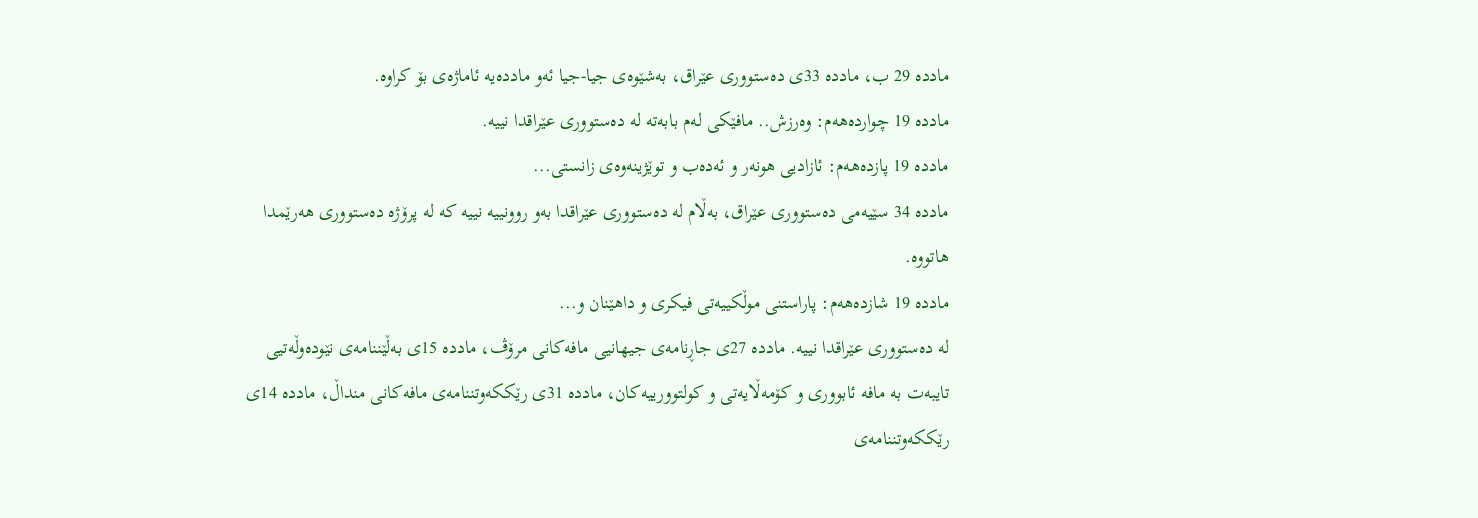مادده‌ 29 ب، مادده‌ 33ی‌ ده‌ستووری‌ عێراق، به‌شێوه‌ی‌ جیا-جیا ئه‌و مادده‌یه‌ ئاماژه‌ی‌ بۆ كراوه‌.
مادده‌ 19 چوارده‌هه‌م: وه‌رزش.. مافێكی‌ له‌م بابه‌ته‌ له‌ ده‌ستووری‌ عێراقدا نییه‌.
مادده‌ 19 پازده‌هه‌م: ئازادیی‌ هونه‌ر و ئه‌ده‌ب و توێژینه‌وه‌ی‌ زانستی‌...
مادده‌ 34 سێیه‌می‌ ده‌ستووری‌ عێراق، به‌ڵام له‌ ده‌ستووری‌ عێراقدا به‌و روونییه‌ نییه‌ كه‌ له‌ پرۆژه‌ ده‌ستووری‌ هه‌رێمدا هاتووه‌.
مادده‌ 19 شازده‌هه‌‌م: پاراستنی موڵكییه‌تی‌ فیكری‌ و داهێنان و...
له‌ ده‌ستووری‌ عێراقدا نییه‌. مادده‌ 27ی‌ جاڕنامه‌ی‌ جیهانیی‌ مافه‌كانی مرۆڤ، مادده‌ 15ی‌ به‌ڵێننامه‌ی‌ نێوده‌وڵه‌تیی‌ تایبه‌ت به‌ مافه‌ ئابووری‌ و كۆمه‌ڵایه‌تی‌ و كولتوورییه‌كان، مادده‌ 31ی‌ رێككه‌وتننامه‌ی‌ مافه‌كانی منداڵ، مادده‌ 14ی‌ رێككه‌وتننامه‌ی‌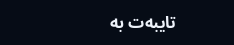تایبه‌ت به‌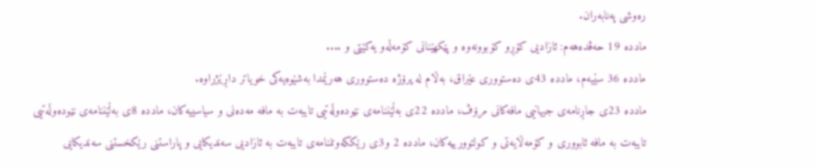ره‌وشی‌ په‌نابه‌ران.
مادده‌ 19 حه‌ڤده‌هه‌‌م: ئازادیی‌ كۆڕو كۆبوونه‌وه‌ و پێكهێنانی‌ كۆمه‌ڵه‌و یه‌كێتی‌ و ....
مادده‌ 36 سێیه‌م، مادده‌ 43ی‌ ده‌ستووری‌ عێراق، به‌ڵام له‌ پرۆژه‌ ده‌ستووری‌ هه‌رێمدا به‌شێوه‌یه‌كی‌ خویاتر داڕێژراوه‌.
مادده‌ 23ی‌ جاڕنامه‌ی‌ جیهانیی‌ مافه‌كانی مرۆڤ، مادده‌ 22ی‌ به‌ڵێننامه‌ی‌ نێوده‌وڵه‌تیی‌ تایبه‌ت به‌ مافه‌ مه‌ده‌نی و سیاسییه‌كان، مادده‌ 8ی‌ به‌ڵێننامه‌ی‌ نێوده‌وڵه‌تیی‌ تایبه‌ت به‌ مافه‌ ئابووری‌ و كۆمه‌ڵایه‌تی‌ و كولتوورییه‌كان، مادده‌ 2 و3ی‌ رێككه‌وتننامه‌ی‌ تایبه‌ت به‌ ئازادیی‌ سه‌ندیكایی‌ و پاراستنی رێكخستنی سه‌ندیكایی‌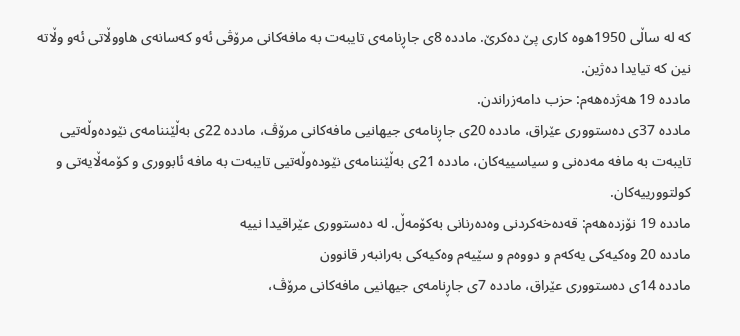كه‌ له‌ ساڵی‌ 1950ه‌وه‌ كاری‌ پێ ده‌كرێ‌. مادده‌ 8ی‌ جاڕنامه‌ی‌ تایبه‌ت به‌ مافه‌كانی مرۆڤی‌ ئه‌و كه‌سانه‌ی‌ هاووڵاتی‌ ئه‌و وڵاته‌ نین كه‌ تیایدا ده‌ژین.
مادده‌ 19 هه‌ژده‌هه‌م: حزب دامه‌زراندن.
مادده‌ 37ی‌ ده‌ستووری‌ عێراق، مادده‌ 20ی‌ جاڕنامه‌ی‌ جیهانیی‌ مافه‌كانی مرۆڤ، مادده‌ 22ی‌ به‌ڵێننامه‌ی‌ نێوده‌وڵه‌تیی‌ تایبه‌ت به‌ مافه‌ مه‌ده‌نی و سیاسییه‌كان، مادده‌ 21ی‌ به‌ڵێننامه‌ی‌ نێوده‌وڵه‌تیی‌ تایبه‌ت به‌ مافه‌ ئابووری‌ و كۆمه‌ڵایه‌تی‌ و كولتوورییه‌كان.
مادده‌ 19 نۆزده‌هه‌‌م: قه‌ده‌خه‌كردنی وه‌ده‌رنانی به‌كۆمه‌ڵ. له‌ ده‌ستووری‌ عێراقیدا نییه‌
مادده‌ 20 وه‌كیه‌كی‌ یه‌كه‌م و دووه‌م و سێیه‌م وه‌كیه‌كی‌ به‌رانبه‌ر قانوون
مادده‌ 14ی‌ ده‌ستووری‌ عێراق، مادده‌ 7ی‌ جاڕنامه‌ی‌ جیهانیی‌ مافه‌كانی مرۆڤ،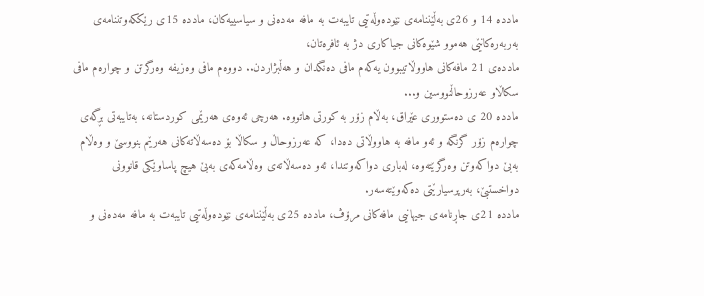مادده‌ 14 و 26ی‌ به‌ڵێننامه‌ی‌ نێوده‌وڵه‌تیی‌ تایبه‌ت به‌ مافه‌ مه‌ده‌نی و سیاسییه‌كان، مادده‌ 15ی‌ رێككه‌وتننامه‌ی‌ به‌ربه‌ره‌كانێی‌ هه‌موو شێوه‌كانی جیاكاری‌ دژ به‌ ئافره‌تان،
مادده‌ی‌ 21 مافه‌كانی هاووڵاتیبوون یه‌كه‌م مافی‌ ده‌نگدان و هه‌ڵبژاردن.. دووه‌م مافی‌ وه‌زیفه‌ وه‌رگرتن و چواره‌م مافی‌ سكاڵاو عه‌رزوحاڵنووسین و...
مادده‌ 20 ی‌ ده‌ستووری‌ عێراق، به‌ڵام زۆر به‌ كورتی‌ هاتووه‌. هه‌رچی‌ ئه‌وه‌ی‌ هه‌رێمی كوردستانه‌، به‌تایبه‌تی‌ بڕگه‌ی‌ چواره‌م زۆر گرنگه ‌و ئه‌و مافه‌ به‌ هاووڵاتی‌ ده‌دا، كه‌ عه‌رزوحاڵ و سكاڵا بۆ ده‌سه‌ڵاته‌كانی هه‌رێم بنووسێ‌ و وه‌ڵام به‌بێ‌ دواكه‌وتن وه‌رگرێته‌وه‌، له‌باری‌ دواكه‌وتندا، ئه‌و ده‌سه‌ڵاته‌ی‌ وه‌ڵامه‌كه‌ی‌ به‌بێ‌ هیچ پاساوێكی‌ قانوونی دواخستبێ‌، به‌رپرسیارێتی‌ ده‌كه‌وێته‌سه‌ر.
مادده‌ 21ی‌ جاڕنامه‌ی‌ جیهانیی‌ مافه‌كانی مرۆڤ، مادده‌ 25ی‌ به‌ڵێننامه‌ی‌ نێوده‌وڵه‌تیی‌ تایبه‌ت به‌ مافه‌ مه‌ده‌نی و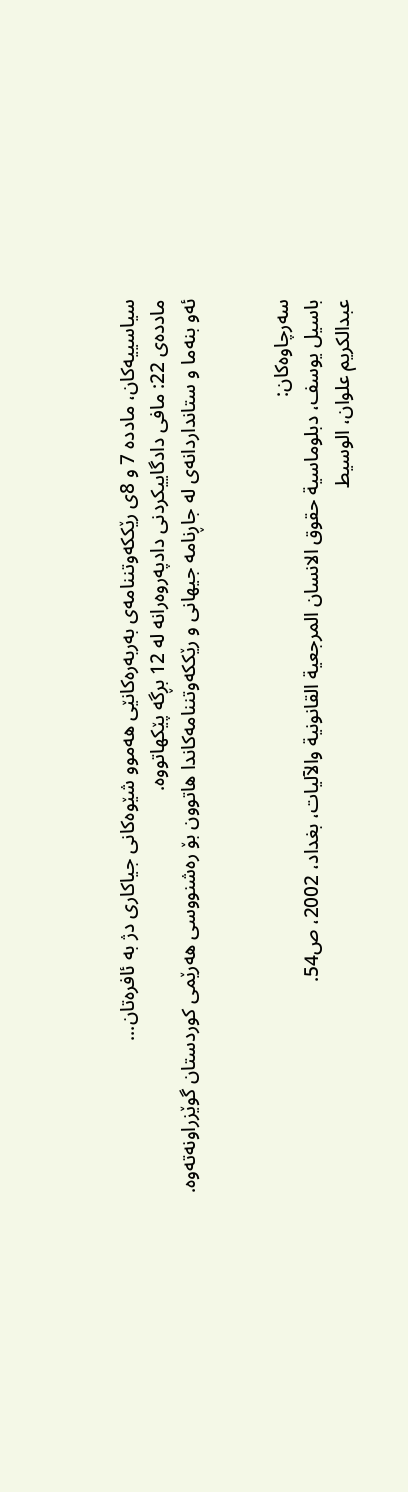سیاسییه‌كان، مادده‌ 7 و 8ی‌ رێككه‌وتننامه‌ی‌ به‌ربه‌ره‌كانێی‌ هه‌موو شێوه‌كانی جیاكاری‌ دژ به‌ ئافره‌تان...
مادده‌ی‌ 22: مافی‌ دادگاییكردنی دادپه‌روه‌رانه‌ له‌ 12 بڕگه‌ پێكهاتووه‌.
ئه‌و بنه‌ما و ستانداردانه‌ی‌ له‌ جاڕنامه‌ جیهانی و رێككه‌وتننامه‌كاندا هاتوون‌ بۆ ره‌شنووسی‌ هه‌رێمی كوردستان گوێزراونه‌ته‌وه.


سه‌رچاوه‌کان:
باسيل يوسف، دبلوماسية حقوق الانسان المرجعية القانونية والآليات، بغداد، 2002، ص54.
عبدالكريم علوان، الوسيط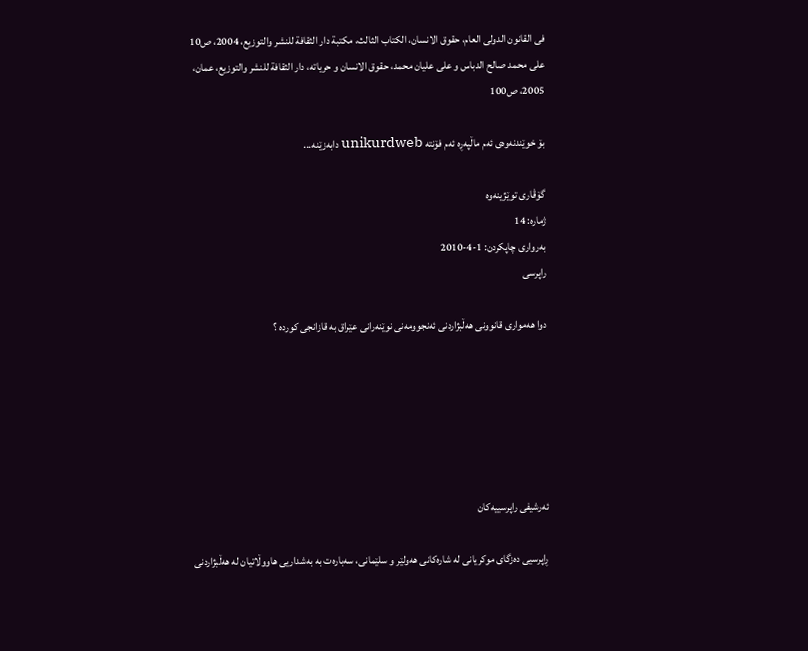فى القانون الدولى العام، حقوق الانسان، الكتاب الثالث، مكتبة دار الثقافة للنشر والتوزيع، 2004، ص10
على محمد صالح الدباس و على عليان محمد، حقوق الانسان و حرياته، دار الثقافة للنشر والتوزيع، عمان، 2005، ص100

بۆ خوێندنه‌وه‌ی ئه‌م ماڵپه‌ڕه‌ ئه‌م فۆنته‌ unikurdweb دا‌به‌زێنه‌...

گۆڤاری توێژینه‌وه‌
ژماره‌: 14
به‌رواری چاپکردن: 1-4-2010
راپرسی

دوا هه‌مواری قانوونی هه‌ڵبژاردنی ئه‌نجوومه‌نی نوێنه‌رانی عێراق به‌ قازانجی كورده‌ ؟






ئه‌رشیفی راپرسییه‌کان

ڕاپرسیی ده‌زگای موکریانی له‌ شاره‌کانی هه‌ولێر و سلێمانی، سه‌باره‌ت به به‌شداریی هاووڵاتیان له‌ هه‌ڵبژاردنی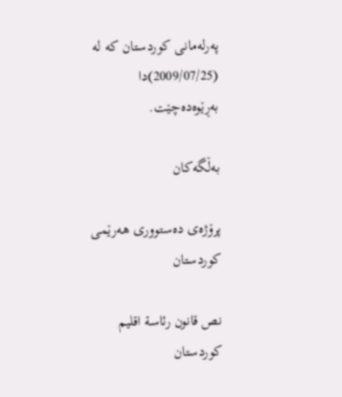په‌رله‌مانی کوردستان که‌ له‌ (2009/07/25)دا به‌ڕێوه‌ده‌چێت.

به‌ڵگه‌کان

پرۆژه‌ی ده‌ستووری هه‌رێمی کوردستان

نص قانون رئاسة اقليم كوردستان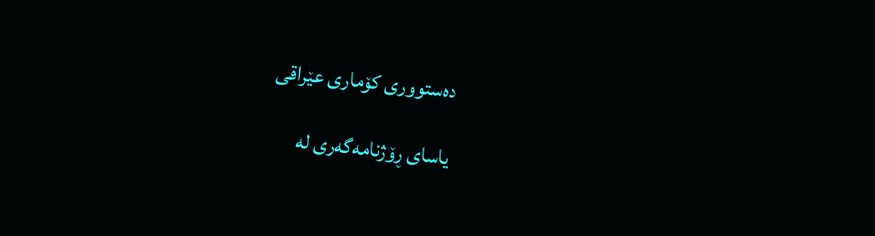دەستوورى ‌کۆماری عێراقى

یاسای ڕۆژنامه‌گه‌ری له‌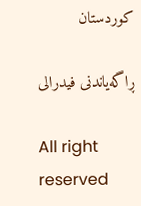كوردستان

ڕاگه‌یاندنی فیدرالی

All right reserved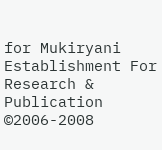for Mukiryani Establishment For Research & Publication ©2006-2008